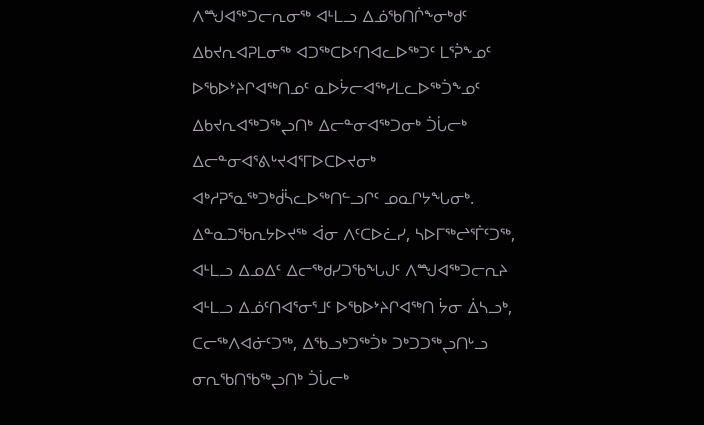ᐱᙳᐊᖅᑐᓕᕆᓂᖅ ᐊᒻᒪᓗ ᐃᓅᖃᑎᒌᖕᓂᒃᑯᑦ ᐃᑲᔪᕆᐊᕈᒪᓂᖅ ᐊᑐᖅᑕᐅᑦᑎᐊᓚᐅᖅᑐᑦ ᒪᕐᕉᖕᓄᑦ ᐅᖃᐅᔾᔨᒋᐊᖅᑎᓄᑦ ᓇᐅᔮᓕᐊᖅᓯᒪᓚᐅᖅᑑᖕᓄᑦ ᐃᑲᔪᕆᐊᖅᑐᖅᖢᑎᒃ ᐃᓕᓐᓂᐊᖅᑐᓂᒃ ᑑᒑᓕᒃ ᐃᓕᓐᓂᐊᕐᕕᒡᔪᐊᕐᒥᐅᑕᐅᔪᓂᒃ ᐊᒃᓱᕈᕐᓇᖅᑐᒃᑰᓵᓚᐅᖅᑎᓪᓗᒋᑦ ᓄᓇᒋᔭᖓᓂᒃ.
ᐃᓐᓇᑐᖃᕆᔭᐅᔪᖅ ᐋᓂ ᐱᑦᑕᐅᓛᓯ, ᓴᐅᒥᖅᖠᕐᒦᑦᑐᖅ, ᐊᒻᒪᓗ ᐃᓄᐃᑦ ᐃᓕᖅᑯᓯᑐᖃᖓᒍᑦ ᐱᙳᐊᖅᑐᓕᕆᔨ ᐊᒻᒪᓗ ᐃᓅᑦᑎᐊᕐᓂᕐᒧᑦ ᐅᖃᐅᔾᔨᒋᐊᖅᑎ ᔮᓂ ᐄᓴᓗᒃ, ᑕᓕᖅᐱᐊᓃᑦᑐᖅ, ᐃᖃᓗᒃᑐᖅᑑᒃ ᑐᒃᑐᑐᖅᖢᑎᒡᓗ ᓂᕆᖃᑎᖃᖅᖢᑎᒃ ᑑᒑᓕᒃ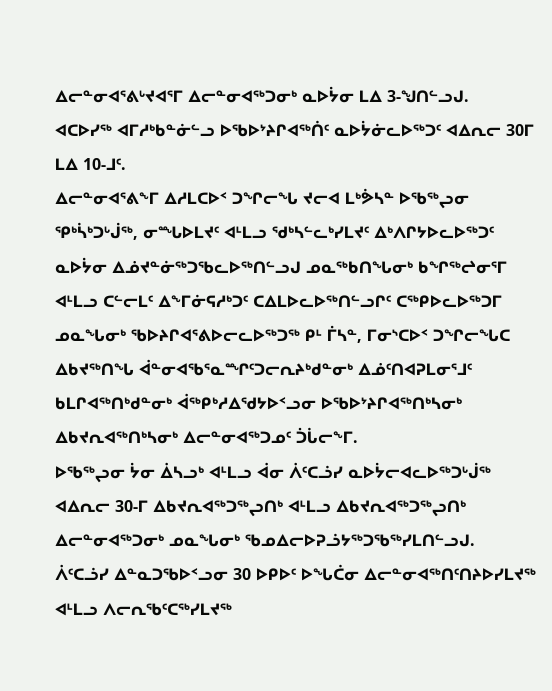ᐃᓕᓐᓂᐊᕐᕕᒡᔪᐊᕐᒥ ᐃᓕᓐᓂᐊᖅᑐᓂᒃ ᓇᐅᔮᓂ ᒪᐃ 3-ᖑᑎᓪᓗᒍ.
ᐊᑕᐅᓯᖅ ᐊᒥᓱᒃᑲᓐᓃᓪᓗ ᐅᖃᐅᔾᔨᒋᐊᖅᑏᑦ ᓇᐅᔮᓃᓚᐅᖅᑐᑦ ᐊᐃᕆᓕ 30ᒥ ᒪᐃ 10-ᒧᑦ.
ᐃᓕᓐᓂᐊᕐᕕᖕᒥ ᐃᓱᒪᑕᐅᑉ ᑐᖏᓕᖓ ᔪᓕᐊ ᒪᒃᕘᓴᓐ ᐅᖃᖅᖢᓂ ᕿᒃᓵᒃᑐᒡᒎᖅ, ᓂᙵᐅᒪᔪᑦ ᐊᒻᒪᓗ ᖁᒃᓴᓪᓚᒃᓯᒪᔪᑦ ᐃᒃᐱᒋᔭᐅᓚᐅᖅᑐᑦ ᓇᐅᔮᓂ ᐃᓅᔪᓐᓃᖅᑐᖃᓚᐅᖅᑎᓪᓗᒍ ᓄᓇᖅᑲᑎᖓᓂᒃ ᑲᖏᖅᖠᓂᕐᒥ ᐊᒻᒪᓗ ᑕᓪᓕᒪᑦ ᐃᖕᒥᓃᕋᓱᒃᑐᑦ ᑕᐃᒪᐅᓚᐅᖅᑎᓪᓗᒋᑦ ᑕᖅᑭᐅᓚᐅᖅᑐᒥ ᓄᓇᖓᓂᒃ ᖃᐅᔨᒋᐊᕐᕕᐅᓕᓚᐅᖅᑐᖅ ᑭᒻ ᒦᓴᓐ, ᒥᓂᔅᑕᐅᑉ ᑐᖏᓕᖓᑕ ᐃᑲᔪᖅᑎᖓ ᐋᓐᓂᐊᖃᕐᓇᙱᑦᑐᓕᕆᔨᒃᑯᓐᓂᒃ ᐃᓅᑦᑎᐊᕈᒪᓂᕐᒧᑦ ᑲᒪᒋᐊᖅᑎᒃᑯᓐᓂᒃ ᐋᖅᑭᒃᓱᐃᖁᔭᐅᑉᓗᓂ ᐅᖃᐅᔾᔨᒋᐊᖅᑎᒃᓴᓂᒃ ᐃᑲᔪᕆᐊᖅᑎᒃᓴᓂᒃ ᐃᓕᓐᓂᐊᖅᑐᓄᑦ ᑑᒑᓕᖕᒥ.
ᐅᖃᖅᖢᓂ ᔮᓂ ᐄᓴᓗᒃ ᐊᒻᒪᓗ ᐋᓂ ᐲᑦᑕᓘᓯ ᓇᐅᔮᓕᐊᓚᐅᖅᑐᒡᒎᖅ ᐊᐃᕆᓕ 30-ᒥ ᐃᑲᔪᕆᐊᖅᑐᖅᖢᑎᒃ ᐊᒻᒪᓗ ᐃᑲᔪᕆᐊᖅᑐᖅᖢᑎᒃ ᐃᓕᓐᓂᐊᖅᑐᓂᒃ ᓄᓇᖓᓂᒃ ᖃᓄᐃᓕᐅᕈᓘᔭᖅᑐᖃᖅᓯᒪᑎᓪᓗᒍ.
ᐲᑦᑕᓘᓯ ᐃᓐᓇᑐᖃᐅᑉᓗᓂ 30 ᐅᑭᐅᑦ ᐅᖓᑖᓂ ᐃᓕᓐᓂᐊᖅᑎᑦᑎᔨᐅᓯᒪᔪᖅ ᐊᒻᒪᓗ ᐱᓕᕆᖃᑦᑕᖅᓯᒪᔪᖅ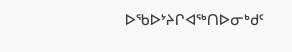ᐅᖃᐅᔾᔨᒋᐊᖅᑎᐅᓂᒃᑯᑦ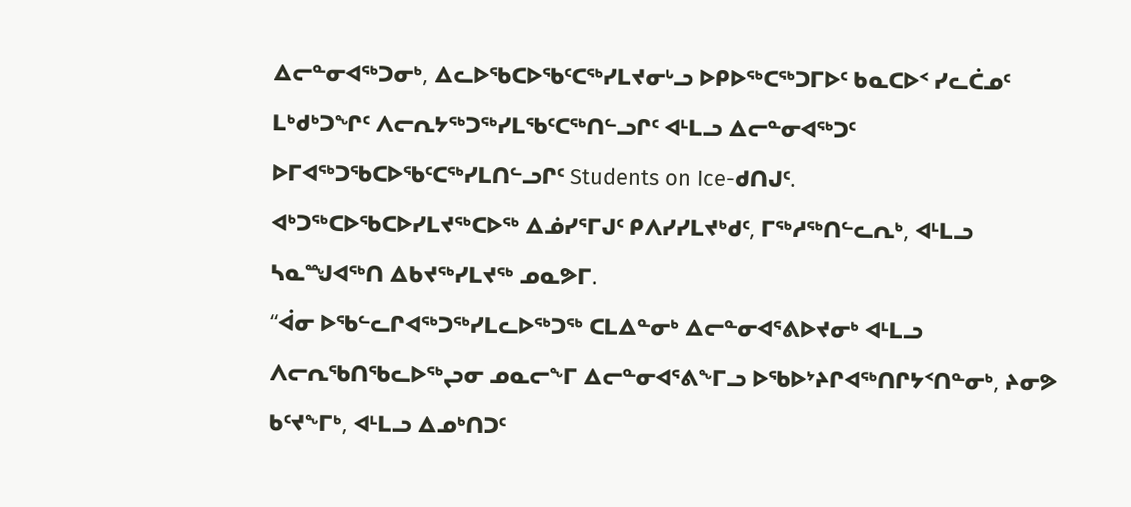ᐃᓕᓐᓂᐊᖅᑐᓂᒃ, ᐃᓚᐅᖃᑕᐅᖃᑦᑕᖅᓯᒪᔪᓂᒡᓗ ᐅᑭᐅᖅᑕᖅᑐᒥᐅᑦ ᑲᓇᑕᐅᑉ ᓯᓚᑖᓄᑦ ᒪᒃᑯᒃᑐᖏᑦ ᐱᓕᕆᔭᖅᑐᖅᓯᒪᖃᑦᑕᖅᑎᓪᓗᒋᑦ ᐊᒻᒪᓗ ᐃᓕᓐᓂᐊᖅᑐᑦ ᐅᒥᐊᖅᑐᖃᑕᐅᖃᑦᑕᖅᓯᒪᑎᓪᓗᒋᑦ Students on Ice-ᑯᑎᒍᑦ.
ᐊᒃᑐᖅᑕᐅᖃᑕᐅᓯᒪᔪᖅᑕᐅᖅ ᐃᓅᓯᕐᒥᒍᑦ ᑭᐱᓯᓯᒪᔪᒃᑯᑦ, ᒥᖅᓱᖅᑎᓪᓚᕆᒃ, ᐊᒻᒪᓗ ᓴᓇᙳᐊᖅᑎ ᐃᑲᔪᖅᓯᒪᔪᖅ ᓄᓇᕗᒥ.
“ᐋᓂ ᐅᖃᓪᓚᒋᐊᖅᑐᖅᓯᒪᓚᐅᖅᑐᖅ ᑕᒪᐃᓐᓂᒃ ᐃᓕᓐᓂᐊᕐᕕᐅᔪᓂᒃ ᐊᒻᒪᓗ ᐱᓕᕆᖃᑎᖃᓚᐅᖅᖢᓂ ᓄᓇᓕᖕᒥ ᐃᓕᓐᓂᐊᕐᕕᖕᒥᓗ ᐅᖃᐅᔾᔨᒋᐊᖅᑎᒋᔭᑉᑎᓐᓂᒃ, ᔨᓂᕗ ᑲᑦᔪᖕᒥᒃ, ᐊᒻᒪᓗ ᐃᓄᒃᑎᑐᑦ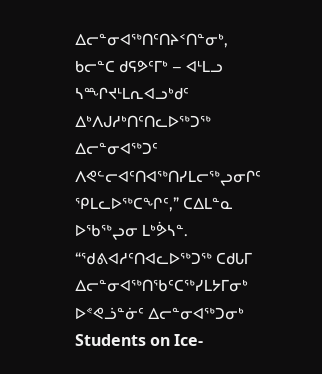ᐃᓕᓐᓂᐊᖅᑎᑦᑎᔨᑉᑎᓐᓂᒃ, ᑲᓕᓐᑕ ᑯᕋᕗᑦᒥᒃ – ᐊᒻᒪᓗ ᓴᙱᔪᒻᒪᕆᐊᓗᒃᑯᑦ ᐃᒃᐱᒍᓱᒃᑎᑦᑎᓚᐅᖅᑐᖅ ᐃᓕᓐᓂᐊᖅᑐᑦ ᐱᕙᓪᓕᐊᑦᑎᐊᖅᑎᓯᒪᓕᖅᖢᓂᒋᑦ ᕿᒪᓚᐅᖅᑕᖏᑦ,” ᑕᐃᒪᓐᓇ ᐅᖃᖅᖢᓂ ᒪᒃᕘᓴᓐ.
“ᖁᕕᐊᓱᑦᑎᐊᓚᐅᖅᑐᖅ ᑕᑯᒐᒥ ᐃᓕᓐᓂᐊᖅᑎᖃᑦᑕᖅᓯᒪᔭᒥᓂᒃ ᐅᕝᕙᓘᓐᓃᑦ ᐃᓕᓐᓂᐊᖅᑐᓂᒃ Students on Ice-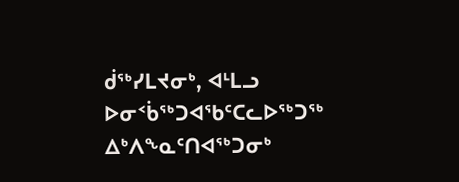ᑰᖅᓯᒪᔪᓂᒃ, ᐊᒻᒪᓗ ᐅᓂᑉᑳᖅᑐᐊᖃᑦᑕᓚᐅᖅᑐᖅ ᐃᒃᐱᖕᓇᑦᑎᐊᖅᑐᓂᒃ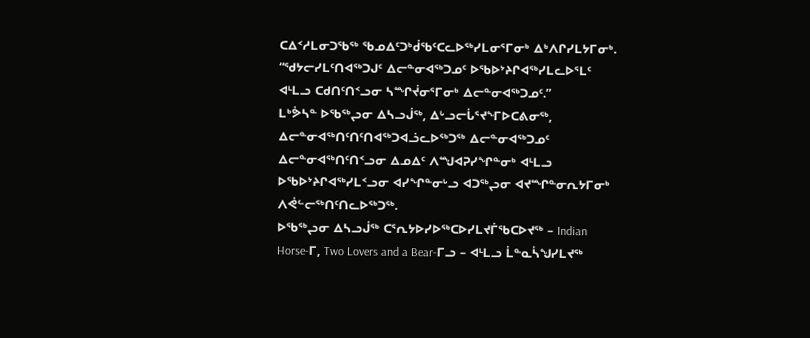ᑕᐃᑉᓱᒪᓂᑐᖃᖅ ᖃᓄᐃᑦᑐᒃᑰᖃᑦᑕᓚᐅᖅᓯᒪᓂᕐᒥᓂᒃ ᐃᒃᐱᒋᓯᒪᔭᒥᓂᒃ.
“ᖁᔭᓕᓯᒪᑦᑎᐊᖅᑐᒍᑦ ᐃᓕᓐᓂᐊᖅᑐᓄᑦ ᐅᖃᐅᔾᔨᒋᐊᖅᓯᒪᓚᐅᕐᒪᑦ ᐊᒻᒪᓗ ᑕᑯᑎᑦᑎᑉᓗᓂ ᓴᙱᔫᓂᕐᒥᓂᒃ ᐃᓕᓐᓂᐊᖅᑐᓄᑦ.”
ᒪᒃᕘᓴᓐ ᐅᖃᖅᖢᓂ ᐃᓴᓗᒎᖅ, ᐃᒡᓗᓕᒑᕐᔪᖕᒥᐅᑕᕕᓂᖅ, ᐃᓕᓐᓂᐊᖅᑎᑦᑎᑦᑎᐊᖅᑐᐊᓘᓚᐅᖅᑐᖅ ᐃᓕᓐᓂᐊᖅᑐᓄᑦ ᐃᓕᓐᓂᐊᖅᑎᑦᑎᑉᓗᓂ ᐃᓄᐃᑦ ᐱᙳᐊᕈᓯᖏᓐᓂᒃ ᐊᒻᒪᓗ ᐅᖃᐅᔾᔨᒋᐊᖅᓯᒪᑉᓗᓂ ᐊᓯᖏᓐᓂᒡᓗ ᐊᑐᖅᖢᓂ ᐊᔪᙱᓐᓂᕆᔭᒥᓂᒃ ᐱᕚᓪᓕᖅᑎᑦᑎᓚᐅᖅᑐᖅ.
ᐅᖃᖅᖢᓂ ᐃᓴᓗᒎᖅ ᑕᕐᕆᔭᐅᓯᐅᖅᑕᐅᓯᒪᔪᒦᖃᑕᐅᔪᖅ – Indian Horse-ᒥ, Two Lovers and a Bear-ᒥᓗ – ᐊᒻᒪᓗ ᒫᓐᓇᓵᖑᓯᒪᔪᖅ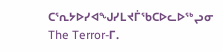ᑕᕐᕆᔭᐅᓯᐊᖑᓯᒪᔪᒦᖃᑕᐅᓚᐅᖅᖢᓂ The Terror-ᒥ.